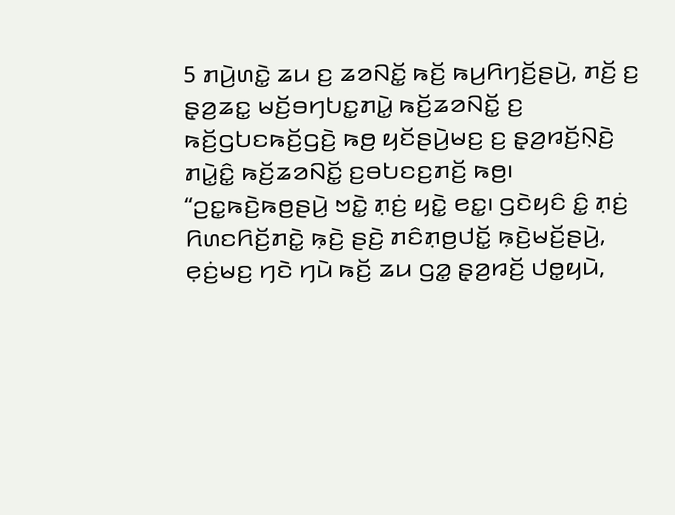5 ꤊꤣꤧ꤬ꤛꤢꤧ꤭ ꤘꤣ ꤢ꤬ ꤘꤤꤡꤢꤩ꤭ ꤒꤢꤩ꤬ ꤒꤣ꤬ꤖꤚꤢꤩ꤬ꤔꤣꤧ꤬, ꤊꤢꤩ꤬ ꤢ꤬ ꤔ꤫ꤤ꤬ꤘꤢ꤭ ꤗꤢꤩ꤬ꤋꤚꤝꤢ꤭ꤊꤣꤧ꤭ ꤒꤢꤩ꤬ꤘꤤꤡꤢꤩ꤭ ꤢ꤬ ꤒꤢꤩ꤬ꤞꤝꤢꤒꤢꤩ꤬ꤞꤢꤧ꤬ ꤒꤥ꤬ ꤟꤢꤩꤔꤣꤧ꤬ꤗꤢ꤬ ꤢ꤬ ꤔ꤫ꤤ꤬ꤙꤢꤩ꤬ꤡ꤫ꤢꤧ꤬ ꤊꤣꤧ꤭ꤢꤨ꤭ ꤒꤢꤩ꤬ꤘꤤꤡꤢꤩ꤭ ꤢ꤬ꤋꤝꤢꤢ꤬ꤊꤢꤩ꤬ ꤒꤥ꤬꤯
“ꤑꤢ꤭ꤒꤢꤧ꤬ꤒꤥ꤬ꤔꤣꤧ꤬ ꤠꤢꤧ꤭ ꤊ꤫ꤢꤦ꤬ ꤟꤢꤧ꤭ ꤕꤢ꤭꤯ ꤞꤢꤧꤟꤢꤨ ꤢꤨ꤭ ꤊ꤫ꤢꤦ꤬ ꤖꤛꤢꤖꤢꤩ꤬ꤊꤢꤧ꤭ ꤒ꤫ꤢꤧ꤬ ꤔꤢꤧ꤬ ꤊꤢꤨꤊ꤫ꤥ꤬ꤓꤢꤩ꤭ ꤒ꤫ꤢꤧ꤬ꤗꤢꤩ꤬ꤔꤣꤧ꤬, ꤕ꤫ꤢꤦ꤬ꤗꤢ꤬ ꤚꤢꤧ ꤚꤣꤧ ꤒꤢꤩ꤬ ꤘꤣ ꤞꤤ꤭ ꤔ꤫ꤤ꤬ꤙꤢꤩ꤬ ꤓꤥ꤭ꤟꤣꤧ,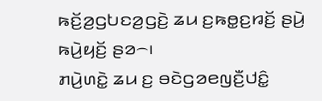ꤒꤢꤩ꤬ꤤ꤬ꤞꤝꤢꤤ꤬ꤞꤢꤧ꤬ ꤘꤣ ꤢ꤬ꤒꤥ꤭ꤢ꤬ꤙꤢꤩ꤬ ꤔꤣꤧ꤬ ꤒꤣꤧ꤬ꤟꤢꤩ꤬ ꤔꤤ꤮꤯
ꤊꤣꤧ꤬ꤛꤢꤧ꤭ ꤘꤣ ꤢ꤬ ꤋꤢꤧꤞꤤꤕꤜꤢꤪ꤬ꤓꤢꤨ꤭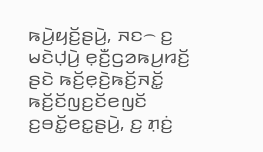ꤒꤣꤧ꤬ꤟꤢꤩ꤬ꤔꤣꤧ꤬, ꤏꤢ꤮ ꤢ꤬ ꤗꤢꤧꤓ꤫ꤣꤧ꤬ ꤕ꤫ꤢꤪ꤬ꤞꤤꤒꤣ꤬ꤙꤢꤩ꤬ ꤔꤢꤧ ꤒꤢꤩ꤬ꤕ꤫ꤢꤧ꤬ꤒꤢꤩ꤬ꤏꤢꤩ꤭ ꤒꤢꤩ꤬ꤢꤩꤜꤢ꤬ꤢꤩꤕꤜꤢꤩ ꤢ꤬ꤋꤢꤩ꤭ꤕꤢ꤭ꤔꤣꤧ꤬, ꤢ꤬ ꤊ꤫ꤢꤦ꤬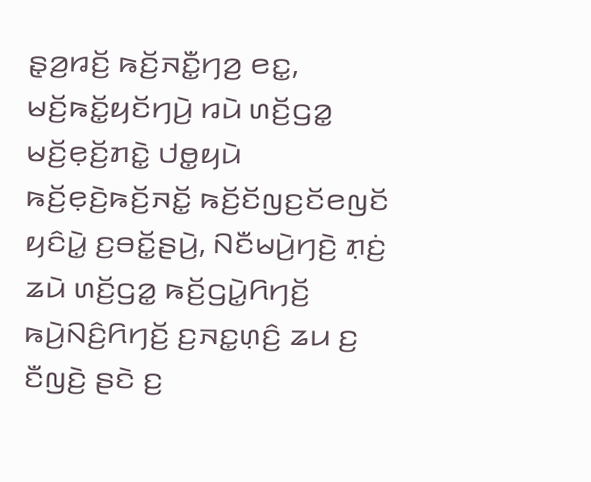ꤔ꤫ꤤ꤬ꤙꤢꤩ꤬ ꤒꤢꤩ꤬ꤏꤢꤪ꤭ꤚꤤ꤬ ꤕꤢ꤭, ꤗꤢꤩ꤬ꤒꤢꤩ꤭ꤟꤢꤩꤚꤣꤧ꤬ ꤙꤣꤧ ꤛꤢꤩ꤬ꤞꤤ꤭ ꤗꤢꤩ꤬ꤕ꤫ꤢꤩ꤬ꤊꤢꤧ꤭ ꤓꤥ꤭ꤟꤣꤧ ꤒꤢꤩ꤬ꤕ꤫ꤢꤧ꤬ꤒꤢꤩ꤬ꤏꤢꤩ꤭ ꤒꤢꤩ꤬ꤢꤩꤜꤢ꤬ꤢꤩꤕꤜꤢꤩ ꤟꤢꤨꤣꤧ꤭ ꤢ꤬ꤋꤢꤩ꤭ꤔꤣꤧ꤬, ꤡꤢꤪꤗꤣꤧ꤬ꤚꤢꤧ꤬ ꤊ꤫ꤢꤦ꤬ ꤘꤣꤧ ꤛꤢꤩ꤬ꤞꤤ꤭ ꤒꤢꤩ꤬ꤞꤣꤧ꤭ꤖꤚꤢꤩ꤬ ꤒꤣꤧ꤬ꤡꤢꤨ꤬ꤖꤚꤢꤩ꤬ ꤢ꤬ꤏꤢ꤭ꤛ꤫ꤢꤨ꤬ ꤘꤣ ꤢ꤬ ꤢꤪꤜꤢꤧ꤬ ꤔꤢꤧ ꤢ꤬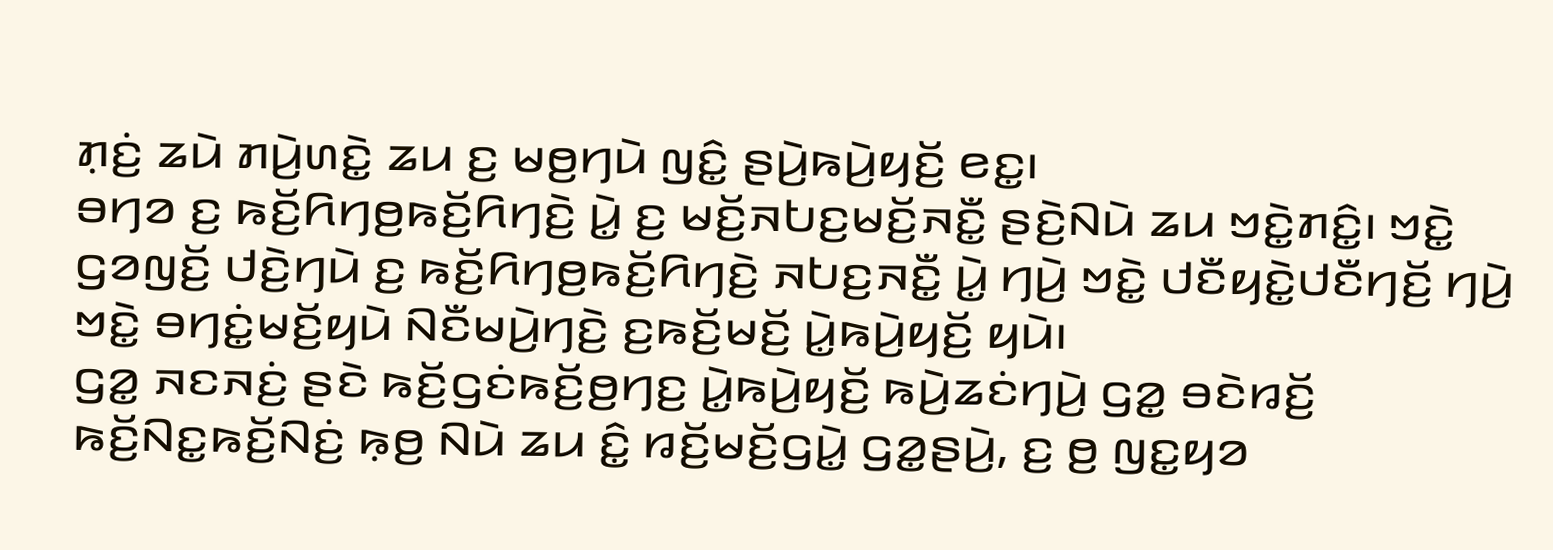ꤊ꤫ꤢꤦ꤬ ꤘꤣꤧ ꤊꤣꤧ꤬ꤛꤢꤧ꤭ ꤘꤣ ꤢ꤬ ꤗꤥ꤬ꤚꤣꤧ ꤜꤢꤨ꤭ ꤔꤣꤧ꤬ꤒꤣꤧ꤬ꤟꤢꤩ꤬ ꤕꤢ꤭꤯
ꤋꤚꤤ ꤢ꤬ ꤒꤢꤩ꤬ꤖꤚꤥ꤬ꤒꤢꤩ꤬ꤖꤚꤢꤧ꤬ ꤣꤧ꤭ ꤢ꤬ ꤗꤢꤩ꤬ꤏꤝꤢ꤬ꤗꤢꤩ꤬ꤏꤢꤪ꤭ ꤔꤢꤧ꤬ꤡꤣꤧ ꤘꤣ ꤠꤢꤧ꤭ꤊꤢꤨ꤭꤯ ꤠꤢꤧ꤭ ꤞꤤꤜꤢꤩ꤬ ꤓꤢꤧ꤬ꤚꤣꤧ ꤢ꤬ ꤒꤢꤩ꤬ꤖꤚꤥ꤬ꤒꤢꤩ꤬ꤖꤚꤢꤧ꤬ ꤏꤝꤢ꤬ꤏꤢꤪ꤭ ꤣꤧ꤭ ꤚꤣꤧ꤬ ꤠꤢꤧ꤭ ꤓꤢꤪꤟꤢꤧ꤭ꤓꤢꤪꤚꤢꤩ꤬ ꤚꤣꤧ꤬ ꤠꤢꤧ꤭ ꤋꤚꤢꤦ꤭ꤗꤢꤩ꤬ꤟꤣꤧ ꤡꤢꤪꤗꤣꤧ꤬ꤚꤢꤧ꤬ ꤢ꤬ꤒꤢꤩ꤬ꤗꤢꤩ꤬ ꤣꤧ꤭ꤒꤣꤧ꤬ꤟꤢꤩ꤬ ꤟꤣꤧ꤯
ꤞꤤ꤭ ꤏꤢꤏꤢꤦ꤬ ꤔꤢꤧ ꤒꤢꤩ꤬ꤞꤢꤦꤒꤢꤩ꤬ꤥ꤬ꤚꤢ꤬ ꤣꤧ꤭ꤒꤣꤧ꤬ꤟꤢꤩ꤬ ꤒꤣꤧ꤬ꤘꤢꤦꤚꤣꤧ꤬ ꤞꤤ꤭ ꤋꤢꤧꤙꤢꤩ꤬ ꤒꤢꤩ꤬ꤡꤢ꤭ꤒꤢꤩ꤬ꤡꤢꤦ꤬ ꤒ꤫ꤥ꤬ ꤡꤣꤧ ꤘꤣ ꤢꤨ꤭ ꤙꤢꤩ꤬ꤗꤢꤩ꤬ꤞꤣꤧ꤭ ꤞꤤ꤭ꤔꤣꤧ꤬, ꤢ꤬ ꤥ꤬ ꤜꤢ꤭ꤟꤤ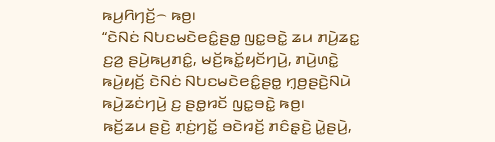ꤒꤣ꤬ꤖꤚꤢꤩ꤬꤮ ꤒꤥ꤬꤯
“ꤢꤧꤡꤢꤦ ꤡꤝꤢꤗꤢꤧꤕꤢꤨ꤭ꤔꤥ꤭ ꤜꤢ꤭ꤋꤢꤧ꤭ ꤘꤣ ꤊꤣꤧ꤬ꤘꤢ꤭ ꤢ꤬ꤤ꤬ ꤔꤣꤧ꤬ꤒꤣ꤬ꤊꤢꤨ꤭, ꤗꤢꤩ꤬ꤒꤢꤩ꤭ꤟꤢꤩꤚꤣꤧ꤬, ꤊꤣꤧ꤬ꤛꤢꤧ꤭ ꤒꤣꤧ꤬ꤟꤢꤩ꤬ ꤢꤧꤡꤢꤦ ꤡꤝꤢꤗꤢꤧꤕꤢꤨ꤭ꤔꤥ꤭ ꤚ꤫ꤥ꤬ꤔꤢꤧ꤬ꤡꤣꤧ ꤒꤣꤧ꤬ꤘꤢꤦꤚꤣꤧ꤬ ꤢ꤬ ꤔꤥ꤭ꤙꤢꤩ ꤜꤢ꤭ꤋꤢꤧ꤭ ꤒꤥ꤬꤯
ꤒꤢꤩ꤬ꤘꤣ ꤔꤢꤧ꤬ ꤊ꤫ꤢꤦ꤬ꤚꤢꤩ꤭ ꤋꤢꤧꤙꤢꤩ꤬ ꤊꤢꤨꤔ꤫ꤢꤧ꤬ ꤣꤧ꤭ꤔꤣꤧ꤬,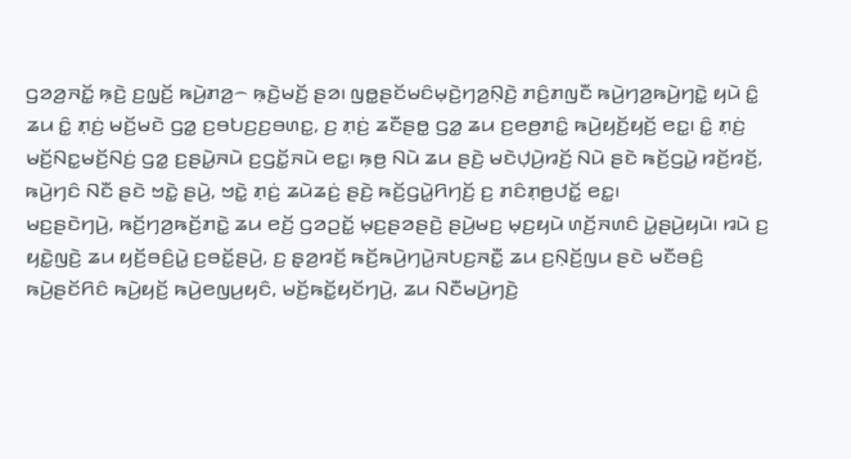ꤞꤤꤤ꤬ꤏꤢꤩ꤭ ꤒ꤫ꤢꤧ꤬ ꤢ꤬ꤜ꤫ꤢꤩ꤬ ꤒꤣꤧ꤬ꤊꤤ꤬꤮ ꤒ꤫ꤢꤧ꤬ꤗꤢꤩ꤬ ꤔꤤ꤯ ꤜꤥ꤭ꤔꤢꤩꤗꤢꤨꤗ꤫ꤢꤧ꤬ꤚꤤ꤬ꤡ꤫ꤢꤧ꤬ ꤊꤢꤨ꤬ꤊꤜꤢꤪ ꤒꤣꤧ꤬ꤚꤤ꤬ꤒꤣꤧ꤬ꤚꤢꤧ꤭ ꤟꤣꤧ ꤢꤨ꤭ ꤘꤣ ꤢꤨ꤭ ꤊ꤫ꤢꤦ꤬ ꤗꤢꤩ꤬ꤗꤢꤧ ꤞꤤ꤭ ꤢ꤬ꤋꤝꤢ꤬ꤢ꤬ꤋꤛꤢ꤭, ꤢ꤬ ꤊ꤫ꤢꤦ꤬ ꤘꤢꤪꤔꤥ꤭ ꤞꤤ꤭ ꤘꤣ ꤢ꤬ꤕꤥ꤬ꤊꤢꤨ꤭ ꤒꤣꤧ꤬ꤟꤢꤩ꤬ꤟꤢꤩ꤬ ꤕꤢ꤭꤯ ꤢꤨ꤭ ꤊ꤫ꤢꤦ꤬ ꤗꤢꤩ꤬ꤡꤢ꤭ꤗꤢꤩ꤬ꤡꤢꤦ꤬ ꤞꤤ꤭ ꤢ꤬ꤔꤣꤧ꤭ꤏꤣꤧ ꤢ꤬ꤞꤢꤩ꤭ꤏꤣꤧ ꤕꤢ꤭꤯ ꤒ꤫ꤥ꤬ ꤡꤣꤧ ꤘꤣ ꤔꤢꤧ꤬ ꤗꤢꤧꤓ꤫ꤣꤧ꤬ꤙꤢꤩ꤬ ꤡꤣꤧ ꤔꤢꤧ ꤒꤢꤩ꤬ꤞꤣꤧ꤭ ꤙꤢꤩ꤬ꤙꤢꤩ꤬, ꤒꤣꤧ꤬ꤚꤢꤨ ꤡꤢꤪ ꤔꤢꤧ ꤠꤢꤧ꤭ ꤔꤣꤧ꤬, ꤠꤢꤧ꤭ ꤊ꤫ꤢꤦ꤬ ꤘꤣꤧꤘꤢꤦ꤬ ꤔꤢꤧ꤬ ꤒꤢꤩ꤬ꤞꤣꤧ꤭ꤖꤚꤢꤩ꤬ ꤢ꤬ ꤊꤢꤨꤊ꤫ꤥ꤬ꤓꤢꤩ꤭ ꤕꤢ꤭꤯
ꤗꤢ꤬ꤔꤢꤧꤚꤣꤧ꤬, ꤒꤢꤩ꤬ꤚꤤ꤬ꤒꤢꤩ꤬ꤊꤢꤧ꤭ ꤘꤣ ꤕꤢꤩ꤬ ꤞꤤꤑꤢꤩ꤭ ꤗ꤫ꤢ꤬ꤔꤤꤔꤢꤧ꤬ ꤔꤣꤧ꤬ꤗꤢ꤬ ꤗ꤫ꤢ꤬ꤟꤣꤧ ꤛꤢꤩ꤬ꤏꤛꤢꤨ ꤣꤧ꤭ꤔꤣꤧ꤬ꤟꤣꤧ꤯ ꤙꤣꤧ ꤢ꤬ ꤟꤢꤧ꤭ꤜꤢꤧ꤬ ꤘꤣ ꤟꤢꤩ꤬ꤋꤢꤨ꤬ꤣꤧ꤭ ꤢ꤬ꤋꤢꤩ꤭ꤔꤣꤧ꤬, ꤢ꤬ ꤔ꤫ꤤ꤬ꤙꤢꤩ꤬ ꤒꤢꤩ꤬ꤒꤣꤧ꤬ꤚꤣꤧ꤭ꤏꤝꤢ꤬ꤏꤢꤪ꤭ ꤘꤣ ꤢ꤬ꤡ꤫ꤢꤩ꤬ꤜꤣ ꤔꤢꤧ ꤗꤢꤪꤋꤢꤨ꤬ ꤒꤣꤧ꤬ꤔꤢꤩꤖꤢꤨ ꤒꤣꤧ꤬ꤟꤢꤩ꤬ ꤒꤣꤧ꤬ꤕꤜꤣ꤬ꤟꤢꤨ, ꤗꤢꤩ꤬ꤒꤢꤩ꤭ꤟꤢꤩꤚꤣꤧ꤬, ꤘꤣ ꤡꤢꤪꤗꤣꤧ꤬ꤚꤢꤧ꤬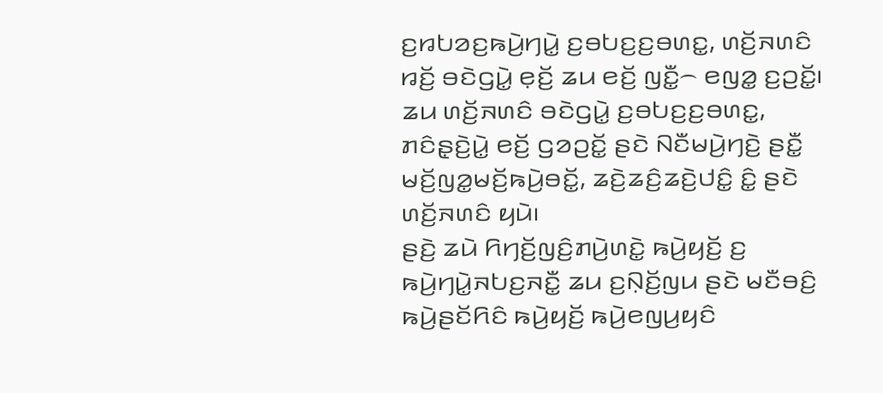ꤢ꤬ꤙꤝꤤꤢ꤬ꤒꤣꤧ꤬ꤚꤣꤧ꤭ ꤢ꤬ꤋꤝꤢ꤬ꤢ꤬ꤋꤛꤢ꤭, ꤛꤢꤩ꤬ꤏꤛꤢꤨ ꤙꤢꤩ꤬ ꤋꤢꤧꤞꤣꤧ꤭ ꤕ꤫ꤢꤩ꤬ ꤘꤣ ꤕꤢꤩ꤬ ꤜꤢꤪ꤭꤮ ꤕꤜꤤ꤭ ꤢ꤬ꤑꤢꤩ꤭꤯ ꤘꤣ ꤛꤢꤩ꤬ꤏꤛꤢꤨ ꤋꤢꤧꤞꤣꤧ꤭ ꤢ꤬ꤋꤝꤢ꤬ꤢ꤬ꤋꤛꤢ꤭, ꤊꤢꤨꤔ꤫ꤢꤧ꤬ꤣꤧ꤭ ꤕꤢꤩ꤬ ꤞꤤꤑꤢꤩ꤭ ꤔꤢꤧ ꤡꤢꤪꤗꤣꤧ꤬ꤚꤢꤧ꤬ ꤔꤢꤪ꤭ ꤗꤢꤩ꤬ꤜꤤ꤭ꤗꤢꤩ꤬ꤒꤣꤧ꤬ꤋꤢꤩ꤭, ꤘꤢꤧ꤬ꤘꤢꤨ꤬ꤘꤢꤧ꤬ꤓꤢꤨ꤭ ꤢꤨ꤭ ꤔꤢꤧ ꤛꤢꤩ꤬ꤏꤛꤢꤨ ꤟꤣꤧ꤯
ꤔꤢꤧ꤬ ꤘꤣꤧ ꤖꤚꤢꤩ꤬ꤜꤢꤨ꤬ꤊꤣꤧ꤬ꤛꤢꤧ꤭ ꤒꤣꤧ꤬ꤟꤢꤩ꤬ ꤢ꤬ ꤒꤣꤧ꤬ꤚꤣꤧ꤭ꤏꤝꤢ꤬ꤏꤢꤪ꤭ ꤘꤣ ꤢ꤬ꤡ꤫ꤢꤩ꤬ꤜꤣ ꤔꤢꤧ ꤗꤢꤪꤋꤢꤨ꤬ ꤒꤣꤧ꤬ꤔꤢꤩꤖꤢꤨ ꤒꤣꤧ꤬ꤟꤢꤩ꤬ ꤒꤣꤧ꤬ꤕꤜꤣ꤬ꤟꤢꤨ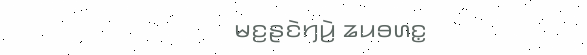ꤗꤢ꤬ꤔꤢꤧꤚꤣꤧ꤬ ꤘꤣꤋꤛꤢ꤭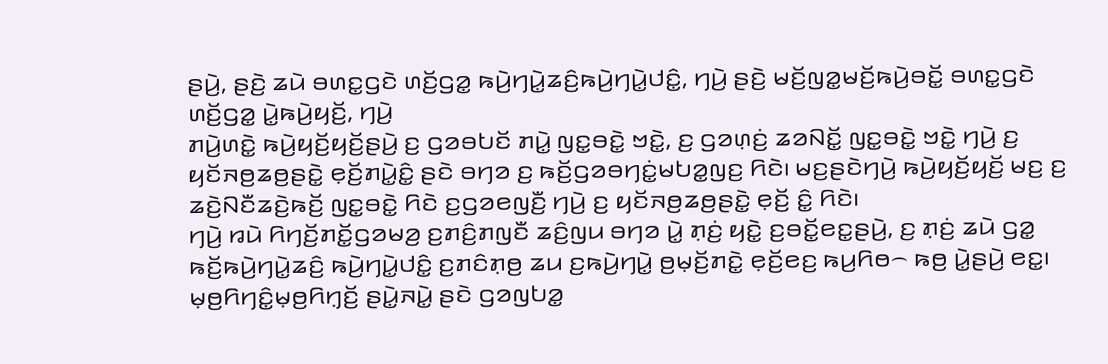ꤔꤣꤧ꤬, ꤔꤢꤧ꤬ ꤘꤣꤧ ꤋꤛꤢ꤭ꤞꤢꤧ ꤛꤢꤩ꤬ꤞꤤ꤭ ꤒꤣꤧ꤬ꤚꤣꤧ꤭ꤘꤢꤨ꤬ꤒꤣꤧ꤬ꤚꤣꤧ꤭ꤓꤢꤨ꤭, ꤚꤣꤧ꤬ ꤔꤢꤧ꤬ ꤗꤢꤩ꤬ꤜꤤ꤭ꤗꤢꤩ꤬ꤒꤣꤧ꤬ꤋꤢꤩ꤭ ꤋꤛꤢ꤭ꤞꤢꤧ ꤛꤢꤩ꤬ꤞꤤ꤭ ꤣꤧ꤭ꤒꤣꤧ꤬ꤟꤢꤩ꤬, ꤚꤣꤧ꤬
ꤊꤣꤧ꤬ꤛꤢꤧ꤭ ꤒꤣꤧ꤬ꤟꤢꤩ꤬ꤟꤢꤩ꤬ꤔꤣꤧ꤬ ꤢ꤬ ꤞꤤꤋꤝꤢꤩ ꤊꤣꤧ꤭ ꤜꤢ꤭ꤋꤢꤧ꤭ ꤠꤢꤧ꤭, ꤢ꤬ ꤞꤤꤛ꤫ꤢꤦ꤬ ꤘꤤꤡꤢꤩ꤭ ꤜꤢ꤭ꤋꤢꤧ꤭ ꤠꤢꤧ꤭ ꤚꤣꤧ꤬ ꤢ꤬ ꤟꤢꤩꤏꤥ꤬ꤘꤥ꤬ꤔꤢꤧ꤭ ꤕ꤫ꤢꤩ꤬ꤊꤣꤧ꤭ꤢꤨ꤭ ꤔꤢꤧ ꤋꤚꤤ ꤢ꤬ ꤒꤢꤩ꤬ꤞꤤꤋꤚꤢꤦ꤭ꤗꤝꤤ꤭ꤜꤢ꤬ ꤖꤢꤧ꤯ ꤗꤢ꤬ꤔꤢꤧꤚꤣꤧ꤬ ꤒꤣꤧ꤬ꤟꤢꤩ꤬ꤟꤢꤩ꤬ ꤗꤢ꤬ ꤢ꤬ ꤘꤢꤧ꤬ꤡꤢꤪꤘꤢꤧ꤬ꤒꤢꤩ꤬ ꤜꤢ꤭ꤋꤢꤧ꤭ ꤖꤢꤧ ꤢ꤬ꤞꤤꤕꤜꤢꤪ꤬ ꤚꤣꤧ꤬ ꤢ꤬ ꤟꤢꤩꤏꤥ꤬ꤘꤥ꤬ꤔꤢꤧ꤭ ꤕ꤫ꤢꤩ꤬ ꤢꤨ꤭ ꤖꤢꤧ꤯
ꤚꤣꤧ꤬ ꤙꤣꤧ ꤖꤚꤢꤩ꤬ꤊꤢꤩ꤭ꤞꤤꤗꤤ꤬ ꤢ꤬ꤊꤢꤨ꤬ꤊꤜꤢꤪ ꤘꤢꤨ꤬ꤜꤣ ꤋꤚꤤ ꤣꤧ꤭ ꤊ꤫ꤢꤦ꤬ ꤟꤢꤧ꤭ ꤢ꤬ꤋꤢꤩ꤭ꤕꤢ꤭ꤔꤣꤧ꤬, ꤢ꤬ ꤊ꤫ꤢꤦ꤬ ꤘꤣꤧ ꤞꤤ꤭ ꤒꤢꤩ꤬ꤒꤣꤧ꤬ꤚꤣꤧ꤭ꤘꤢꤨ꤬ ꤒꤣꤧ꤬ꤚꤣꤧ꤭ꤓꤢꤨ꤭ ꤢ꤬ꤊꤢꤨꤊ꤫ꤥ꤬ ꤘꤣ ꤢ꤬ꤒꤣꤧ꤬ꤚꤣꤧ꤭ ꤥ꤬ꤗ꤫ꤢꤩ꤬ꤊꤢꤧ꤭ ꤕ꤫ꤢꤩ꤬ꤕꤢ꤬ ꤒꤣ꤬ꤖꤥ꤮ ꤒꤥ꤬ ꤣꤧ꤭ꤔꤣꤧ꤬ ꤕꤢ꤭꤯
ꤗ꤫ꤥ꤬ꤖꤚꤢꤨ꤭ꤗ꤫ꤥ꤬ꤖꤚ꤫ꤢꤩ꤬ ꤔꤣꤧ꤭ꤏꤣꤧ꤭ ꤔꤢꤧ ꤞꤤꤜꤝꤤ꤭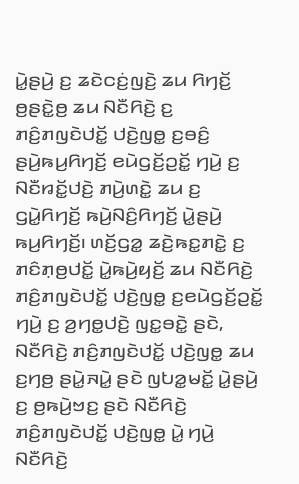ꤣꤧ꤭ꤔꤣꤧ꤬ ꤢ꤬ ꤘꤢꤧꤍꤢꤦ꤬ꤜꤢꤧ꤬ ꤘꤣ ꤖꤚꤢꤩ꤬ ꤥ꤬ꤔꤢꤧ꤭ꤥ꤬ ꤘꤣ ꤡꤢꤪꤖꤢꤧ꤬ ꤢ꤬ ꤊꤢꤨ꤬ꤊꤜꤢꤧꤓꤢꤩ꤭ ꤓꤢꤧ꤬ꤜꤥ꤭ ꤢ꤬ꤋꤢꤨ꤬ ꤔꤣꤧ꤬ꤒꤣ꤬ꤖꤚꤢꤩ꤬ ꤕꤣꤧꤞꤢꤩ꤬ꤑꤢꤩ꤭ ꤚꤣꤧ꤬ ꤢ꤬ ꤡꤢꤪꤙꤢꤩ꤭ꤓꤢꤧ꤬ ꤊꤣꤧ꤬ꤛꤢꤧ꤭ ꤘꤣ ꤢ꤬ ꤞꤣꤧ꤭ꤖꤚꤢꤩ꤬ ꤒꤣꤧ꤬ꤡꤢꤨ꤬ꤖꤚꤢꤩ꤬ ꤣꤧ꤭ꤔꤣꤧ꤬ ꤒꤣ꤬ꤖꤚꤢꤩ꤬꤯ ꤛꤢꤩ꤬ꤞꤤ꤭ ꤘꤢꤧ꤬ꤒꤢ꤭ꤊꤢꤧ꤭ ꤢ꤬ ꤊꤢꤨꤊ꤫ꤥ꤬ꤓꤢꤩ꤭ ꤣꤧ꤭ꤒꤣꤧ꤬ꤟꤢꤩ꤬ ꤘꤣ ꤡꤢꤪꤖꤢꤧ꤬ ꤊꤢꤨ꤬ꤊꤜꤢꤧꤓꤢꤩ꤭ ꤓꤢꤧ꤬ꤜꤥ꤭ ꤢ꤬ꤕꤣꤧꤞꤢꤩ꤬ꤑꤢꤩ꤭ ꤚꤣꤧ꤬ ꤢ꤬ ꤤ꤬ꤚꤥ꤭ꤓꤢꤧ꤬ ꤜꤢ꤭ꤋꤢꤧ꤭ ꤔꤢꤧ,
ꤡꤢꤪꤖꤢꤧ꤬ ꤊꤢꤨ꤬ꤊꤜꤢꤧꤓꤢꤩ꤭ ꤓꤢꤧ꤬ꤜꤥ꤭ ꤘꤣ ꤢ꤬ꤚꤥ꤬ ꤔꤣꤧ꤭ꤏꤣꤧ꤭ ꤔꤢꤧ ꤜꤝꤤ꤭ꤗꤢꤩ꤭ ꤣꤧ꤭ꤔꤣꤧ꤬ ꤢ꤬ ꤥ꤬ꤒꤣꤧ꤬ꤠꤢ꤬ ꤔꤢꤧ ꤡꤢꤪꤖꤢꤧ꤬ ꤊꤢꤨ꤬ꤊꤜꤢꤧꤓꤢꤩ꤭ ꤓꤢꤧ꤬ꤜꤥ꤭ ꤣꤧ꤭ ꤚꤣꤧ꤬ ꤡꤢꤪꤖꤢꤧ꤬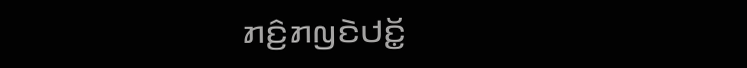ꤊꤢꤨ꤬ꤊꤜꤢꤧꤓꤢꤩ꤭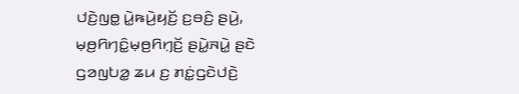ꤓꤢꤧ꤬ꤜꤥ꤭ ꤣꤧ꤭ꤒꤣꤧ꤬ꤟꤢꤩ꤬ ꤢ꤬ꤋꤢꤨ꤬ ꤔꤣꤧ꤬, ꤗ꤫ꤥ꤬ꤖꤚꤢꤨ꤭ꤗ꤫ꤥ꤬ꤖꤚ꤫ꤢꤩ꤬ ꤔꤣꤧ꤭ꤏꤣꤧ꤭ ꤔꤢꤧ ꤞꤤꤜꤝꤤ꤭ ꤘꤣ ꤢ꤬ ꤊꤢꤦ꤭ꤞꤢꤧꤓꤢꤧ꤬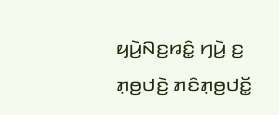ꤟꤣꤧ꤬ꤡꤢ꤬ꤙꤢꤨ꤭ ꤚꤣꤧ꤬ ꤢ꤬ ꤊ꤫ꤥ꤬ꤓꤢꤧ꤬ ꤊꤢꤨꤊ꤫ꤥ꤬ꤓꤢꤩ꤭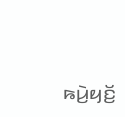ꤒꤣꤧ꤬ꤟꤢꤩ꤬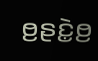ꤥ꤬ꤔꤢꤧ꤭ꤥ꤬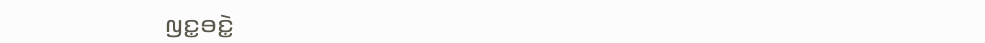ꤜꤢ꤭ꤋꤢꤧ꤭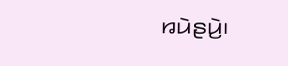ꤙꤣꤧꤔꤣꤧ꤬꤯